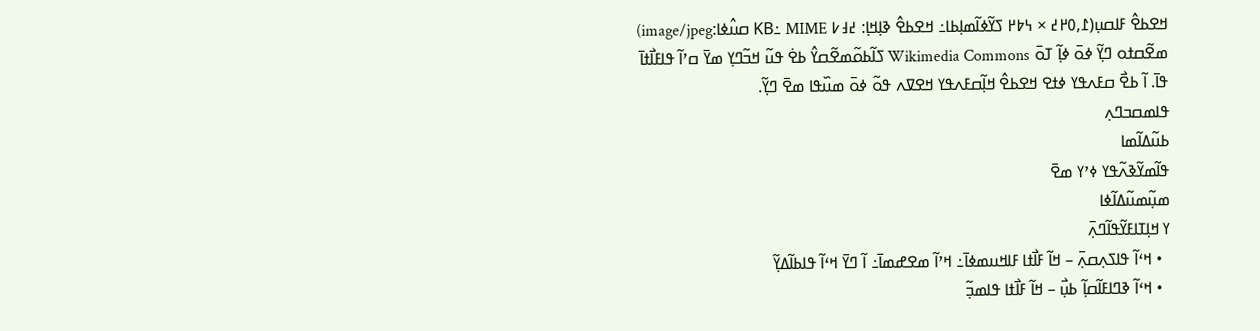ߞߐߕߐ߮ ߓߊߛߎ߲(߁,߀߂߄ × ߆߈߂ ߖߌ߬ߦߊ߬ߘߊ߲ߕߊ߸ ߞߐߕߐ߮ ߢߊ߲ߞߊ߲: ߄߃߇ KB߸ MIME ߛߎ߮ߦߊ:image/jpeg)
ߘߐ߬ߛߙߋ ߣߌ߲߬ ߦߋ߫ ߦߊ߲߬ ߠߋ߫ Wikimedia Commons ߖߊ߬ߕߋ߬ߘߐ߬ߛߌ߮ ߕߐ߭ ߟߎ߬ ߞߏ߬ߣߌ߲ ߘߌ߫ ߛߴߊ߬ ߟߊߓߊ߯ߙߊ߫ ߟߊ߫. ߊ߬ ߕߐ߯ ߛߓߍߟߌ ߦߙߐ ߞߐߕߐ߮ ߞߊ߲߬ߛߓߍߟߌ ߞߐߜߍ ߟߋ߬ ߦߋ߫ ߘߎ߰ߟߊ ߘߐ߫ ߣߌ߲߬.
ߟߊߘߛߏߣߍ߲
ߕߎ߬ߡߊ߬ߘߊ
ߟߊ߬ߘߌ߬ߢߍ߬ߟߌ ߦߴߌ ߘߐ߫
ߘߎ߲߬ߘߎ߬ߡߊ߬ߦߊ
ߌ ߞߊ߲ߠߊߓߌ߬ߟߊ߬ߣߍ߲߫
  • ߞߵߊ߬ ߟߊߖߍ߲ߛߍ߲߫ – ߞߊ߬ ߓߊ߯ߙߊ ߓߊߞߎߘߦߊ߫߸ ߞߴߊ߬ ߘߐߝߘߊ߫߸ ߊ߬ ߣߌ߫ ߞߵߊ߬ ߟߊߕߊ߬ߡߌ߲߬
  • ߞߵߊ߬ ߢߣߊߓߊ߬ߛߊ߲߬ ߕߎ߲߯ – ߞߊ߬ ߓߊ߯ߙߊ ߟߊߘߏ߲߬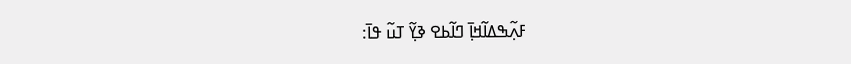ߓߍ߲߬ߒߡߊ߬ߞߊ߲߫ ߣߊ߬ߕߐ ߢߌ߲߬ ߠߎ߬ ߟߊ߫: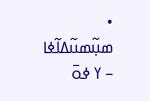• ߘߎ߲߬ߘߎ߬ߡߊ߬ߦߊ – ߌ ߦߋ߫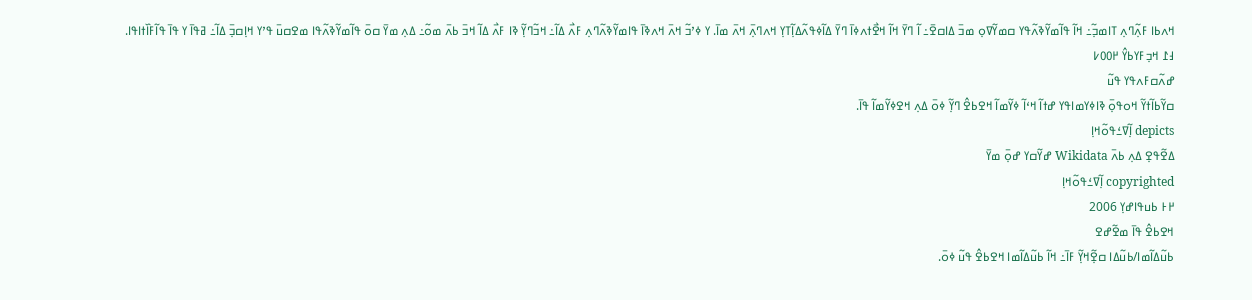ߞߍߕߊ ߓߍ߲߬ߣߍ߲ ߠߊߘߏ߲߬߸ ߞߊ߬ ߟߊ߬ߘߌ߬ߢߍ߬ߟߌ ߛߘߌ߬ߜߋ߲ ߘߏ߫ ߡߊߛߐ߫߸ ߊ߬ ߣߌ߫ ߞߊ߬ ߞߐ߯ߙߍߦߊ߫ ߣߌ߫ ߡߊ߬ߦߟߍ߬ߡߊ߲߬ߠߌ߲ ߞߍߣߍ߲߫ ߞߍ߫ ߘߊ߫. ߌ ߦߴߏ߬ ߞߍ߫ ߞߍߢߊ߫ ߟߊߘߌ߬ߢߍ߬ߣߍ߲ ߓߍ߯ ߡߊ߬߸ ߞߏ߬ߣߌ߲߬ ߢߊ ߓߍ߯ ߡߊ߬ ߞߏ߫ ߕߍ߫ ߘߋ߬߸ ߡߍ߲ ߘߌ߫ ߛߋ߫ ߟߊ߬ߘߌ߬ߢߍ߬ߟߊ ߘߐߛߎ߫ ߟߴߌ ߞߊ߲ߛߏ߲߫ ߡߊ߬߸ ߥߟߊ߫ ߌ ߟߊ߫ ߟߊ߬ߓߊ߰ߙߊߟߊ.
߃߁ ߞߏ߲ߓߌߕߌ߮ ߂߀߀߇
ߝߍ߬ߛߓߍߟߌ ߟߎ߬
ߛߌ߬ߕߊ߬ߙߌ߬ ߞߋߟߋ߲߫ ߢߊߦߌߘߊߟߌ ߝߙߊ߬ ߞߵߊ߬ ߦߌ߬ߘߊ߬ ߞߐߕߐ߮ ߣߌ߲߬ ߦߋ߫ ߡߍ߲ ߞߐߦߌ߬ߘߊ߬ ߟߊ߫.
depicts ߊ߲߬ߜߑߟߋ߬ߞߊ߲
ߡߐ߬ߟߐ߲ ߡߍ߲ ߕߍ߫ Wikidata ߝߌ߬ߛߌ ߝߋ߲߫ ߘߌ߫
copyrighted ߊ߲߬ߜߑߟߋ߬ߞߊ߲
߂߅ ߕߎߟߊߝߌ߲ 2006
ߞߐߕߐ߮ ߟߊ߫ ߘߐ߬ߝߐ
ߕߎ߬ߡߊ߬ߘߊ/ߕߎ߬ߡߊ ߛߐ߲߬ߞߌ߲߬ ߓߊ߫߸ ߞߊ߬ ߕߎ߬ߡߊ߬ߘߊ ߞߐߕߐ߮ ߟߎ߬ ߦߋ߫.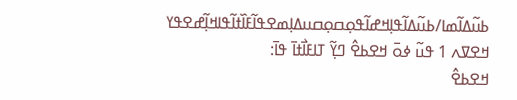ߕߎ߬ߡߊ߬ߘߊ/ߕߎ߬ߡߊ߬ߟߊ߲ߞߝߊ߬ߟߋ߲ߛߋ߲ߛߎߡߊ߲ߘߐߟߊ߬ߓߊ߰ߙߊ߬ߟߊߞߊ߲߬ߝߐߟߌ
ߞߐߜߍ 1 ߟߎ߬ ߦߋ߫ ߞߐߕߐ߮ ߣߌ߲߬ ߠߊߓߊ߯ߙߊ߫ ߟߊ߫:
ߞߐߕߐ߮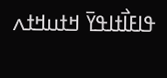ߟߊߓߊ߯ߙߊߟߌ߫ ߞߙߎߞߙߍ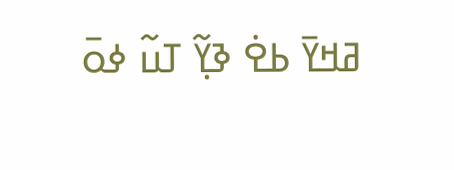ߥߞߌ߫ ߕߐ߭ ߢߌ߲߬ ߠߎ߬ ߦߋ߫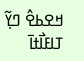ߞߐߕߐ߮ ߣߌ߲߬ ߠߊߓߊ߯ߙߊ߫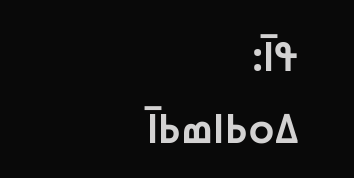ߟߊ߫:
ߡߋߕߊߘߕߊ߫